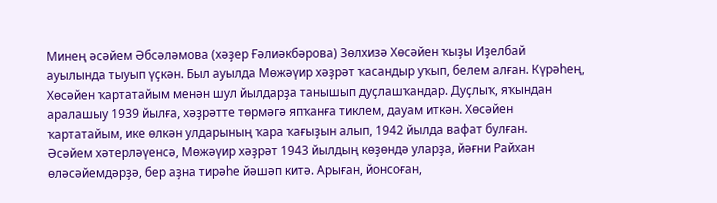Минең әсәйем Әбсәләмова (хәҙер Ғәлиәкбәрова) Зөлхизә Хөсәйен ҡыҙы Иҙелбай ауылында тыуып үҫкән. Был ауылда Мөжәүир хәҙрәт ҡасандыр уҡып, белем алған. Күрәһең, Хөсәйен ҡартатайым менән шул йылдарҙа танышып дуҫлашҡандар. Дуҫлыҡ, яҡындан аралашыу 1939 йылға, хәҙрәтте төрмәгә япҡанға тиклем, дауам иткән. Хөсәйен ҡартатайым, ике өлкән улдарының ҡара ҡағыҙын алып, 1942 йылда вафат булған.
Әсәйем хәтерләүенсә, Мөжәүир хәҙрәт 1943 йылдың көҙөндә уларҙа, йәғни Райхан өләсәйемдәрҙә, бер аҙна тирәһе йәшәп китә. Арыған, йонсоған,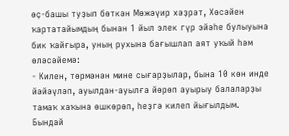өҫ-башы туҙып бөткән Мөжәүир хәҙрәт, Хөсәйен ҡартатайымдың бынан 1 йыл элек гүр эйәһе булыуына бик ҡайғыра, уның рухына бағышлап аят уҡый һәм өләсәйемә:
- Килен, төрмәнән мине сығарҙылар, бына 10 көн инде йәйәүләп, ауылдан-ауылға йөрөп ауырыу балаларҙы тамаҡ хаҡына өшкөрөп, һеҙгә килеп йығылдым. Бындай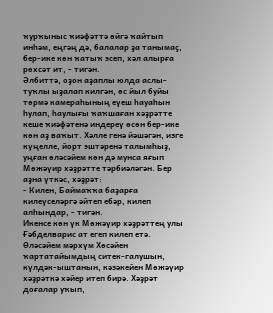ҡурҡыныс ҡиәфәттә өйгә ҡайтып инһәм, еңгәң дә, балалар ҙа танымаҫ, бер-ике көн ҡатыҡ эсеп, хәл алырға рөхсәт ит, - тигән.
Әлбиттә, оҙон аҙаплы юлда аслы-туҡлы ыҙалап килгән, өс йыл буйы төрмә камераһының еүеш һауаһын һулап, һаулығы ҡаҡшаған хәҙрәтте кеше ҡиәфәтенә индереү өсөн бер-ике көн аҙ ваҡыт. Хәлле генә йәшәгән, изге күңелле, йорт эштәренә талымһыҙ, уңған өләсәйем көн дә мунса яғып Мөжәүир хәҙрәтте тәрбиәләгән. Бер аҙна үткәс, хәҙрәт:
- Килен, Баймаҡҡа баҙарға килеүселәргә әйтеп ебәр, килеп алһындар, - тигән.
Икенсе көн үк Мөжәүир хәҙрәттең улы Ғәбделварис ат егеп килеп етә. Өләсәйем мәрхүм Хөсәйен ҡартатайымдың ситек-галушын, күлдәк-ыштанын, кәзәкейен Мөжәүир хәҙрәткә хәйер итеп бирә. Хәҙрәт доғалар уҡып,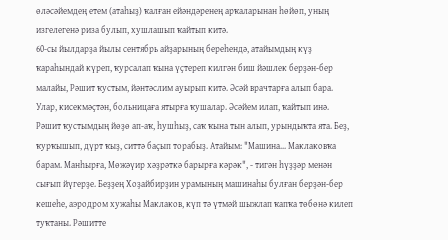өләсәйемдең етем (атаһыҙ) ҡалған ейәндәренең арҡаларынан һөйөп, уның изгелегенә риза булып, хушлашып ҡайтып китә.
60-сы йылдарҙа йылы сентябрь айҙарының береһендә, атайымдың күҙ ҡараһындай күреп, ҡурсалап ҡына үҫтереп килгән биш йәшлек берҙән-бер малайы, Рәшит ҡустым, йәнтәслим ауырып китә. Әсәй врачтарға алып бара. Улар, кисекмәҫтән, больницаға ятырға ҡушалар. Әсәйем илап, ҡайтып инә. Рәшит ҡустымдың йөҙө ап-аҡ, һушһыҙ, саҡ ҡына тын алып, урындыҡта ята. Беҙ, ҡурҡышып, дүрт ҡыҙ, ситтә баҫып торабыҙ. Атайым: "Машина... Маклаковҡа барам. Манһырға, Мөжәүир хәҙрәткә барырға кәрәк", - тигән һүҙҙәр менән сығып йүгерҙе. Беҙҙең Хоҙайбирҙин урамының машинаһы булған берҙән-бер кешеһе, аэродром хужаһы Маклаков, күп тә үтмәй шыжлап ҡапҡа төбөнә килеп туҡтаны. Рәшитте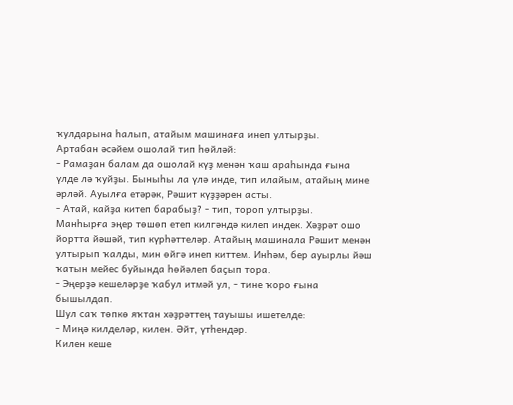ҡулдарына һалып, атайым машинаға инеп ултырҙы.
Артабан әсәйем ошолай тип һөйләй:
- Рамаҙан балам да ошолай күҙ менән ҡаш араһында ғына үлде лә ҡуйҙы. Быныһы ла үлә инде, тип илайым, атайың мине әрләй. Ауылға етәрәк, Рәшит күҙҙәрен асты.
- Атай, кайҙа китеп барабыҙ? - тип, тороп ултырҙы.
Манһырға эңер төшөп етеп килгәндә килеп индек. Хәҙрәт ошо йортта йәшәй, тип күрһәттеләр. Атайың машинала Рәшит менән ултырып ҡалды, мин өйгә инеп киттем. Инһәм, бер ауырлы йәш ҡатын мейес буйында һөйәлеп баҫып тора.
- Эңерҙә кешеләрҙе ҡабул итмәй ул, - тине ҡоро ғына бышылдап.
Шул саҡ төпкө яҡтан хәҙрәттең тауышы ишетелде:
- Миңә килделәр, килен. Әйт, үтһендәр.
Килен кеше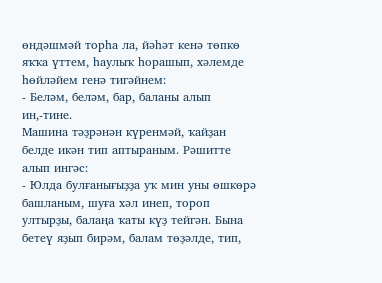өндәшмәй торһа ла, йәһәт кенә төпкө яҡҡа үттем, һаулыҡ һорашып, хәлемде һөйләйем генә тигәйнем:
- Беләм, беләм, бар, баланы алып ин,-тине.
Машина тәҙрәнән күренмәй, ҡайҙан белде икән тип аптыраным. Рәшитте алып ингәс:
- Юлда булғанығыҙҙа уҡ мин уны өшкөрә башланым, шуға хәл инеп, тороп ултырҙы, балаңа ҡаты күҙ тейгән. Бына бетеү яҙып бирәм, балам төҙәлде, тип,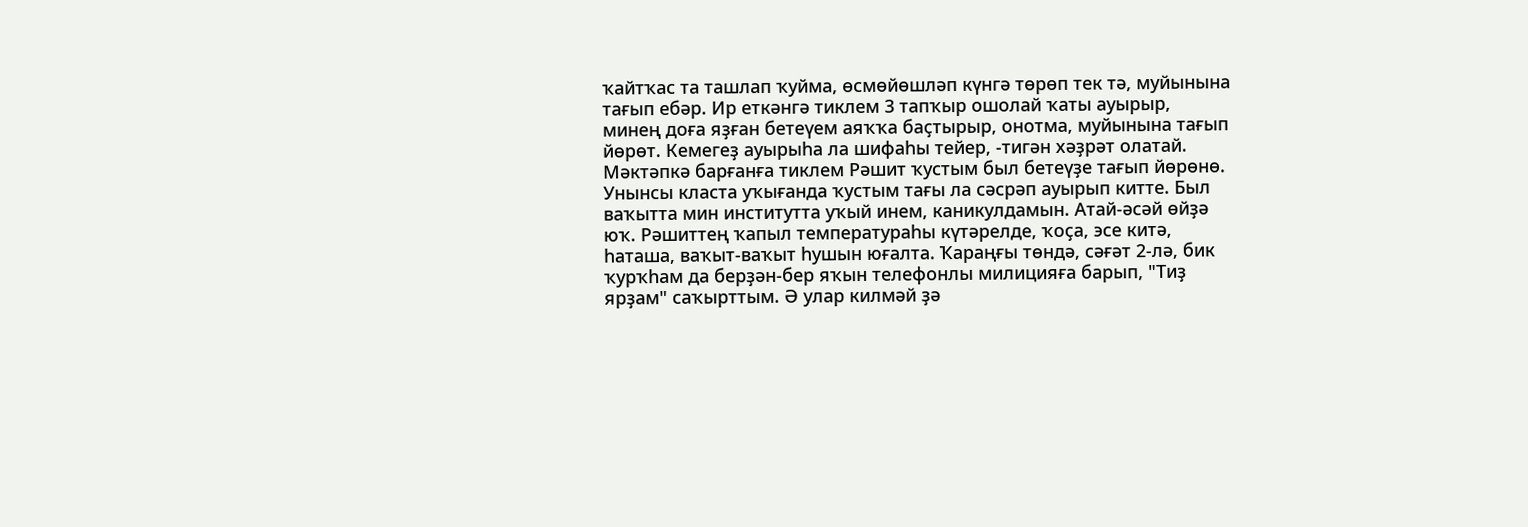ҡайтҡас та ташлап ҡуйма, өсмөйөшләп күнгә төрөп тек тә, муйынына тағып ебәр. Ир еткәнгә тиклем 3 тапҡыр ошолай ҡаты ауырыр, минең доға яҙған бетеүем аяҡҡа баҫтырыр, онотма, муйынына тағып йөрөт. Кемегеҙ ауырыһа ла шифаһы тейер, -тигән хәҙрәт олатай.
Мәктәпкә барғанға тиклем Рәшит ҡустым был бетеүҙе тағып йөрөнө.
Унынсы класта уҡығанда ҡустым тағы ла сәсрәп ауырып китте. Был ваҡытта мин институтта уҡый инем, каникулдамын. Атай-әсәй өйҙә юҡ. Рәшиттең ҡапыл температураһы күтәрелде, ҡоҫа, эсе китә, һаташа, ваҡыт-ваҡыт һушын юғалта. Ҡараңғы төндә, сәғәт 2-лә, бик ҡурҡһам да берҙән-бер яҡын телефонлы милицияға барып, "Тиҙ ярҙам" саҡырттым. Ә улар килмәй ҙә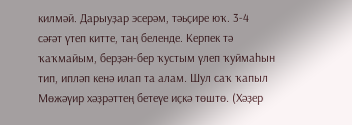килмәй. Дарыуҙар эсерәм, тәьҫире юҡ. 3-4 сәғәт үтеп китте, таң беленде. Керпек тә ҡаҡмайым, берҙән-бер ҡустым үлеп ҡуймаһын тип, ипләп кенә илап та алам. Шул саҡ ҡапыл Мөжәүир хәҙрәттең бетеүе иҫкә төштө. (Хәҙер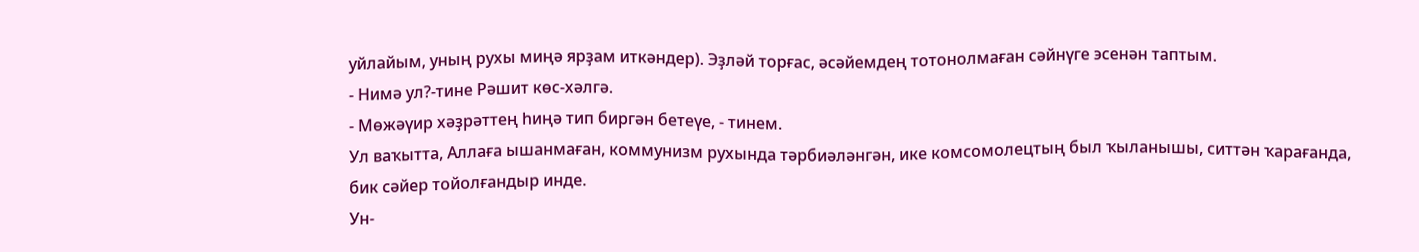уйлайым, уның рухы миңә ярҙам иткәндер). Эҙләй торғас, әсәйемдең тотонолмаған сәйнүге эсенән таптым.
- Нимә ул?-тине Рәшит көс-хәлгә.
- Мөжәүир хәҙрәттең һиңә тип биргән бетеүе, - тинем.
Ул ваҡытта, Аллаға ышанмаған, коммунизм рухында тәрбиәләнгән, ике комсомолецтың был ҡыланышы, ситтән ҡарағанда, бик сәйер тойолғандыр инде.
Ун-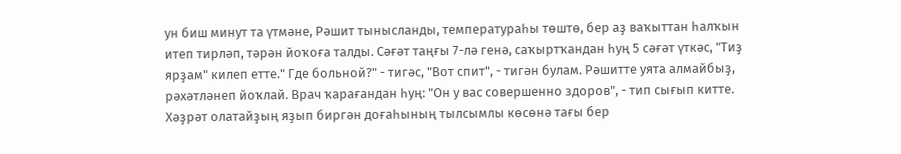ун биш минут та үтмәне, Рәшит тынысланды, температураһы төштө, бер аҙ ваҡыттан һалҡын итеп тирләп, тәрән йоҡоға талды. Сәғәт таңғы 7-лә генә, саҡыртҡандан һуң 5 сәғәт үткәс, "Тиҙ ярҙам" килеп етте." Где больной?" - тигәс, "Вот спит", - тигән булам. Рәшитте уята алмайбыҙ, рәхәтләнеп йоҡлай. Врач ҡарағандан һуң: "Он у вас совершенно здоров", - тип сығып китте.
Хәҙрәт олатайҙың яҙып биргән доғаһының тылсымлы көсөнә тағы бер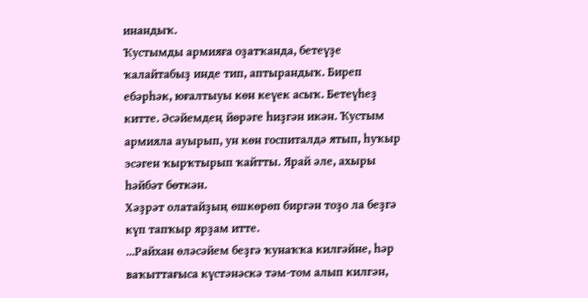инандыҡ.
Ҡустымды армияға оҙатҡанда, бетеүҙе ҡалайтабыҙ инде тип, аптырандыҡ. Биреп ебәрһәк, юғалтыуы көн кеүек асыҡ. Бетеүһеҙ китте. Әсәйемдең йөрәге һиҙгән икән. Ҡустым армияла ауырып, ун көн госпиталдә ятып, һуҡыр эсәген ҡырҡтырып ҡайтты. Ярай әле, ахыры һәйбәт бөткән.
Хәҙрәт олатайҙың өшкөрөп биргән тоҙо ла беҙгә күп тапҡыр ярҙам итте.
...Райхан өләсәйем беҙгә ҡунаҡҡа килгәйне, һәр ваҡыттағыса күстәнәскә тәм-том алып килгән,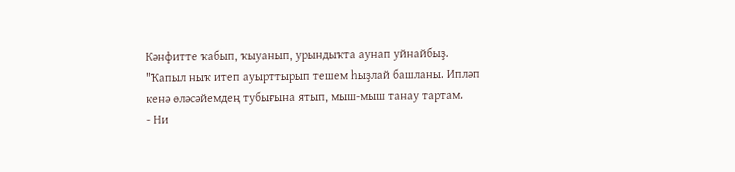Кәнфитте ҡабып, ҡыуанып, урындыҡта аунап уйнайбыҙ. "Ҡапыл ныҡ итеп ауырттырып тешем һыҙлай башланы. Ипләп кенә өләсәйемдең тубығына ятып, мыш-мыш танау тартам.
- Ни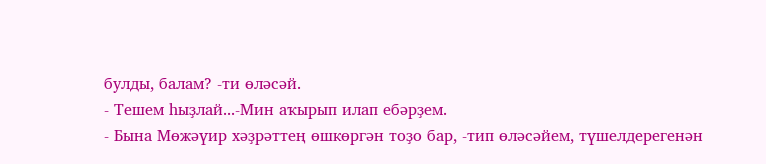булды, балам? -ти өләсәй.
- Тешем һыҙлай...-Мин аҡырып илап ебәрҙем.
- Бына Мөжәүир хәҙрәттең өшкөргән тоҙо бар, -тип өләсәйем, түшелдерегенән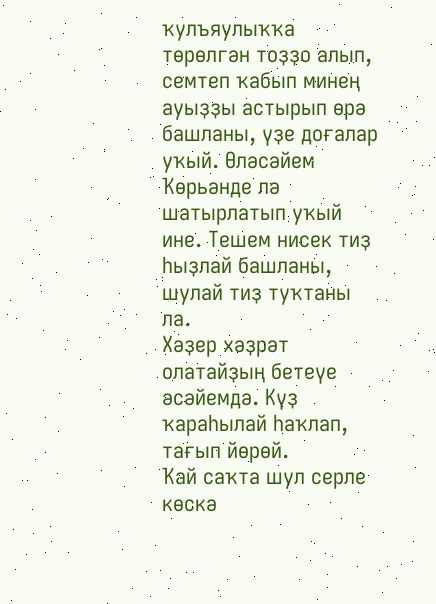ҡулъяулыҡҡа төрөлгән тоҙҙо алып, семтеп ҡабып минең ауыҙҙы астырып өрә башланы, үҙе доғалар уҡый. Өләсәйем Ҡөрьәнде лә шатырлатып уҡый ине. Тешем нисек тиҙ һыҙлай башланы, шулай тиҙ туҡтаны ла.
Хәҙер хәҙрәт олатайҙың бетеүе әсәйемдә. Күҙ ҡараһылай һаҡлап, тағып йөрөй.
Ҡай саҡта шул серле көскә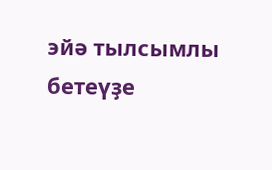эйә тылсымлы бетеүҙе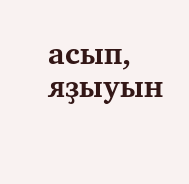асып, яҙыуын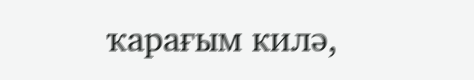ҡарағым килә,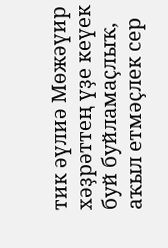тик әүлиә Мөжәүир хәҙрәттең үҙе кеүек буй буйламаҫлыҡ, аҡыл етмәҫлек сер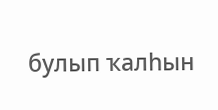булып ҡалһын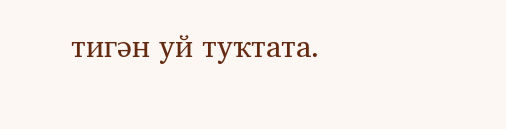тигән уй туҡтата.